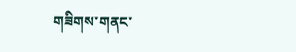གཟིགས་གནང་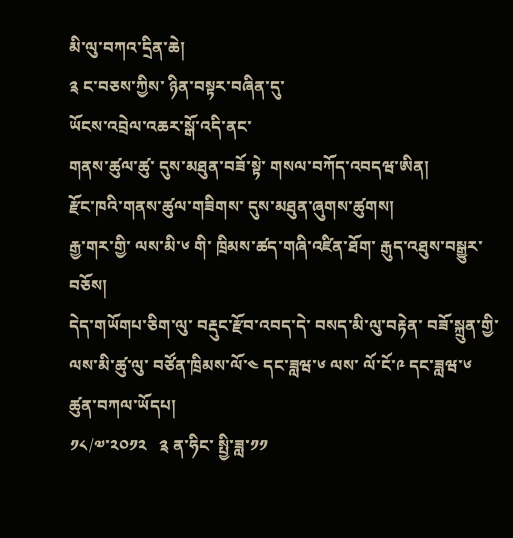མི་ལུ་བཀའ་དྲིན་ཆེ།
༉ ང་བཅས་ཀྱིས་ ཉིན་བསྟར་བཞིན་དུ་
ཡོངས་འབྲེལ་འཆར་སྒོ་འདི་ནང་
གནས་ཚུལ་ཚུ་ དུས་མཐུན་བཟོ་སྟེ་ གསལ་བཀོད་འབདཝ་ཨིན།
རྫོང་ཁའི་གནས་ཚུལ་གཟིགས་ དུས་མཐུན་ཞུགས་ཚུགས།
རྒྱ་གར་གྱི་ ལས་མི་༦ གི་ ཁྲིམས་ཚད་གཞི་འཛིན་ཐོག་ རྒུད་འཐུས་བསྒྱུར་བཅོས།
དེད་གཡོགཔ་ཅིག་ལུ་ བརྡུང་རྫོབ་འབད་དེ་ བསད་མི་ལུ་བརྟེན་ བཟོ་སྐྲུན་གྱི་ ལས་མི་ཚུ་ལུ་ བཙོན་ཁྲིམས་ལོ་༤ དང་ཟླཝ་༦ ལས་ ལོ་ངོ་༩ དང་ཟླཝ་༦ ཚུན་བཀལ་ཡོདཔ།
༡༨/༧་༢༠༡༢   ༉ ན་ཧིང་ སྤྱི་ཟླ་༡༡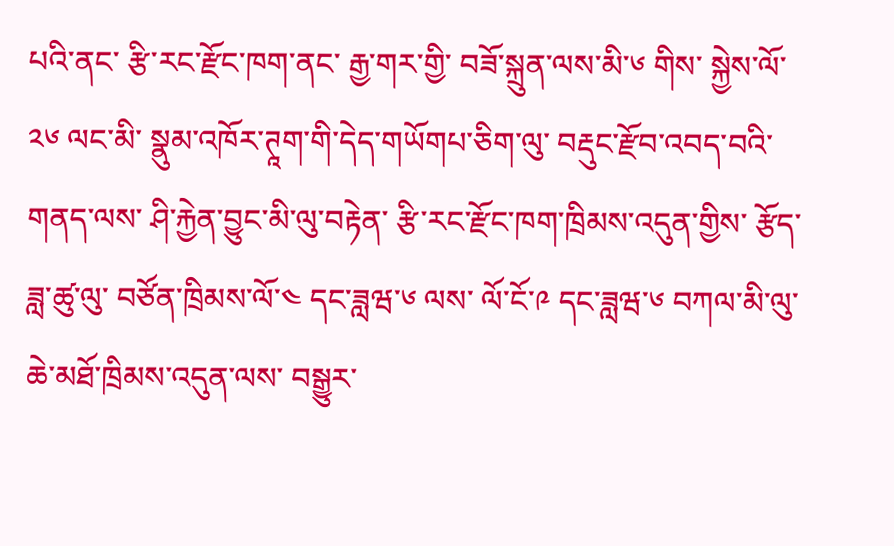པའི་ནང་ རྩི་རང་རྫོང་ཁག་ནང་ རྒྱ་གར་གྱི་ བཟོ་སྐྲུན་ལས་མི་༦ གིས་ སྐྱེས་ལོ་༢༦ ལང་མི་ སྣུམ་འཁོར་ཊཱག་གི་དེད་གཡོགཔ་ཅིག་ལུ་ བརྡུང་རྫོབ་འབད་བའི་གནད་ལས་ ཤི་རྐྱེན་བྱུང་མི་ལུ་བརྟེན་ རྩི་རང་རྫོང་ཁག་ཁྲིམས་འདུན་གྱིས་ རྩོད་ཟླ་ཚུ་ལུ་ བཙོན་ཁྲིམས་ལོ་༤ དང་ཟླཝ་༦ ལས་ ལོ་ངོ་༩ དང་ཟླཝ་༦ བཀལ་མི་ལུ་ ཆེ་མཐོ་ཁྲིམས་འདུན་ལས་ བསྒྱུར་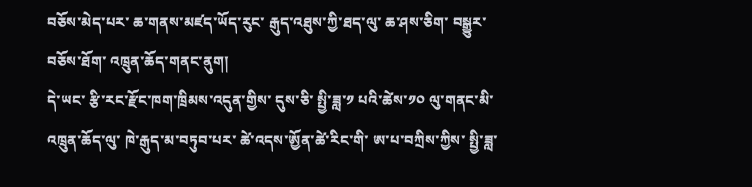བཅོས་མེད་པར་ ཆ་གནས་མཛད་ཡོད་རུང་ རྒུད་འཐུས་ཀྱི་ཐད་ལུ་ ཆ་ཤས་ཅིག་ བསྒྱུར་བཅོས་ཐོག་ འཁྲུན་ཆོད་གནང་ནུག།
དེ་ཡང་ རྩི་རང་རྫོང་ཁག་ཁྲིམས་འདུན་གྱིས་ དུས་ཅི་ སྤྱི་ཟླ་༡ པའི་ཚེས་༡༠ ལུ་གནང་མི་ འཁྲུན་ཆོད་ལུ་ ཁེ་རྒུད་མ་བཏུབ་པར་ ཚེ་འདས་ཨྱོན་ཚེ་རིང་གི་ ཨ་པ་བཀྲིས་ཀྱིས་ སྤྱི་ཟླ་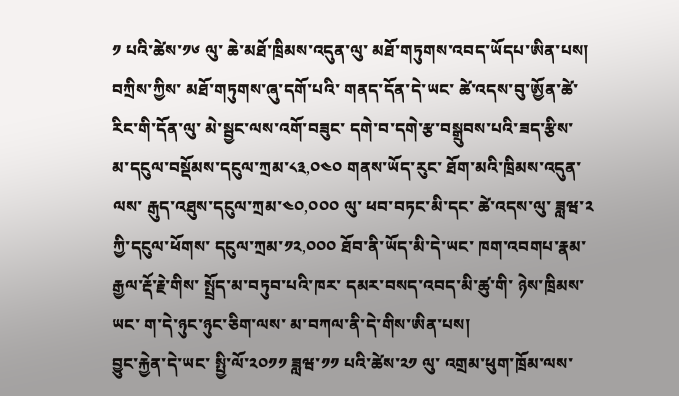༡ པའི་ཚེས་༡༦ ལུ་ ཆེ་མཐོ་ཁྲིམས་འདུན་ལུ་ མཐོ་གཏུགས་འབད་ཡོདཔ་ཨིན་པས།
བཀྲིས་ཀྱིས་ མཐོ་གཏུགས་ཞུ་དགོ་པའི་ གནད་དོན་དེ་ཡང་ ཚེ་འདས་བུ་ཨྱོན་ཚེ་རིང་གི་དོན་ལུ་ མེ་སྦྱང་ལས་འགོ་བཟུང་ དགེ་བ་དགེ་རྩ་བསྒྲུབས་པའི་ཟད་རྩིས་ མ་དངུལ་བསྡོམས་དངུལ་ཀྲམ་༨༣,༠༤༠ གནས་ཡོད་རུང་ ཐོག་མའི་ཁྲིམས་འདུན་ལས་ རྒུད་འཐུས་དངུལ་ཀྲམ་༤༠,༠༠༠ ལུ་ ཕབ་བཏང་མི་དང་ ཚེ་འདས་ལུ་ ཟླཝ་༢ ཀྱི་དངུལ་ཕོགས་ དངུལ་ཀྲམ་༡༢,༠༠༠ ཐོབ་ནི་ཡོད་མི་དེ་ཡང་ ཁག་འབགཔ་རྣམ་རྒྱལ་རྡོ་རྗེ་གིས་ སྤྲོད་མ་བཏུབ་པའི་ཁར་ དམར་བསད་འབད་མི་ཚུ་གི་ ཉེས་ཁྲིམས་ཡང་ ག་དེ་ཉུང་ཉུང་ཅིག་ལས་ མ་བཀལ་ནི་དེ་གིས་ཨིན་པས།
བྱུང་རྐྱེན་དེ་ཡང་ སྤྱི་ལོ་༢༠༡༡ ཟླཝ་༡༡ པའི་ཚེས་༢༡ ལུ་ འགྲམ་ཕུག་ཁྲོམ་ལས་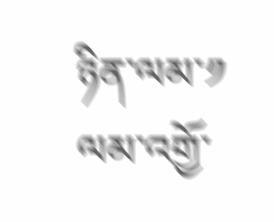ཉིན་ལམ་༡ ལམ་འགྱོ་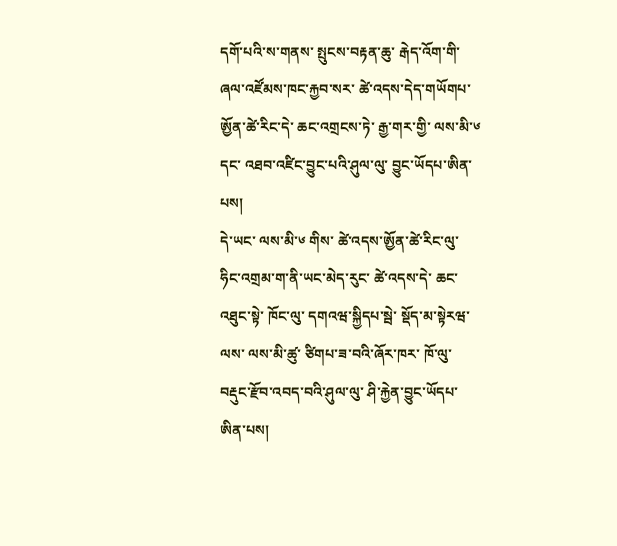དགོ་པའི་ས་གནས་ སྤུངས་བརྟན་ཆུ་ རྒེད་འོག་གི་ ཞལ་འཛོམས་ཁང་རྐྱབ་སར་ ཚེ་འདས་དེད་གཡོགཔ་ ཨྱོན་ཚེ་རིང་དེ་ ཆང་འགྲངས་ཏེ་ རྒྱ་གར་གྱི་ ལས་མི་༦ དང་ འཐབ་འཛིང་བྱུང་པའི་ཤུལ་ལུ་ བྱུང་ཡོདཔ་ཨིན་པས།
དེ་ཡང་ ལས་མི་༦ གིས་ ཚེ་འདས་ཨྱོན་ཚེ་རིང་ལུ་ ཧིང་འགྲམ་ག་ནི་ཡང་མེད་རུང་ ཚེ་འདས་དེ་ ཆང་འཐུང་སྟེ་ ཁོང་ལུ་ དགའཝ་སྐྱིདཔ་སྦེ་ སྡོད་མ་སྟེརཝ་ལས་ ལས་མི་ཚུ་ ཙིགཔ་ཟ་བའི་ཞོར་ཁར་ ཁོ་ལུ་ བརྡུང་རྫོབ་འབད་བའི་ཤུལ་ལུ་ ཤི་རྐྱེན་བྱུང་ཡོདཔ་ཨིན་པས།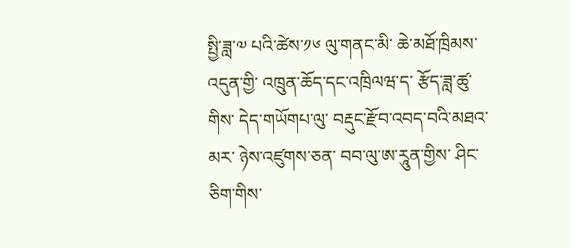སྤྱི་ཟླ་༧ པའི་ཚེས་༡༦ ལུ་གནང་མི་ ཆེ་མཐོ་ཁྲིམས་འདུན་གྱི་ འཁྲུན་ཆོད་དང་འཁྲིལཝ་ད་ རྩོད་ཟླ་ཚུ་གིས་ དེད་གཡོགཔ་ལུ་ བརྡུང་རྫོབ་འབད་བའི་མཐའ་མར་ ཉེས་འཛུགས་ཅན་ བབ་ལུ་ཨ་རཱུན་གྱིས་ ཤིང་ཅིག་གིས་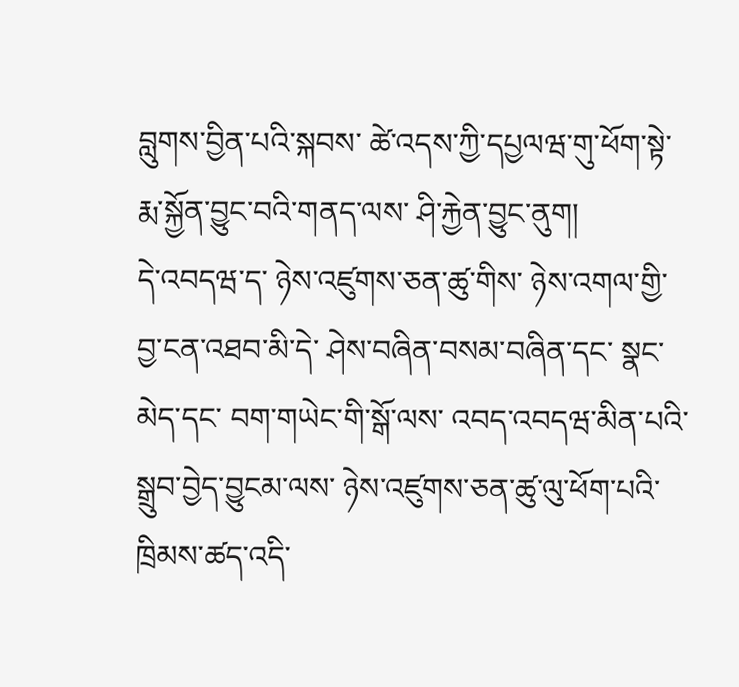བླུགས་བྱིན་པའི་སྐབས་ ཚེ་འདས་ཀྱི་དཔྱལཝ་གུ་ཕོག་སྟེ་ རྨ་སྐྱོན་བྱུང་བའི་གནད་ལས་ ཤི་རྐྱེན་བྱུང་ནུག།
དེ་འབདཝ་ད་ ཉེས་འཛུགས་ཅན་ཚུ་གིས་ ཉེས་འགལ་གྱི་ བྱ་ངན་འཐབ་མི་དེ་ ཤེས་བཞིན་བསམ་བཞིན་དང་ སྣང་མེད་དང་ བག་གཡེང་གི་སྒོ་ལས་ འབད་འབདཝ་མིན་པའི་ སྒྲུབ་བྱེད་བྱུངམ་ལས་ ཉེས་འཛུགས་ཅན་ཚུ་ལུ་ཕོག་པའི་ ཁྲིམས་ཚད་འདི་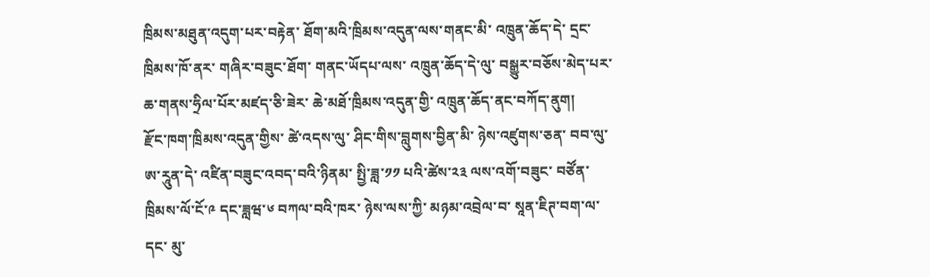ཁྲིམས་མཐུན་འདུག་པར་བརྟེན་ ཐོག་མའི་ཁྲིམས་འདུན་ལས་གནང་མི་ འཁྲུན་ཆོད་དེ་ དྲང་ཁྲིམས་ཁོ་ནར་ གཞིར་བཟུང་ཐོག་ གནང་ཡོདཔ་ལས་ འཁྲུན་ཆོད་དེ་ལུ་ བསྒྱུར་བཅོས་མེད་པར་ ཆ་གནས་ཧྲིལ་པོར་མཛད་ཅི་ཟེར་ ཆེ་མཐོ་ཁྲིམས་འདུན་གྱི་ འཁྲུན་ཆོད་ནང་བཀོད་ནུག།
རྫོང་ཁག་ཁྲིམས་འདུན་གྱིས་ ཚེ་འདས་ལུ་ ཤིང་གིས་བླུགས་བྱིན་མི་ ཉེས་འཛུགས་ཅན་ བབ་ལུ་ཨ་རཱུན་དེ་ འཛིན་བཟུང་འབད་བའི་ཉིནམ་ སྤྱི་ཟླ་༡༡ པའི་ཚེས་༢༣ ལས་འགོ་བཟུང་ བཙོན་ཁྲིམས་ལོ་ངོ་༩ དང་ཟླཝ་༦ བཀལ་བའི་ཁར་ ཉེས་ལས་ཀྱི་ མཉམ་འབྲེལ་བ་ སཱན་ཇིཊ་བག་ལ་དང་ མུ་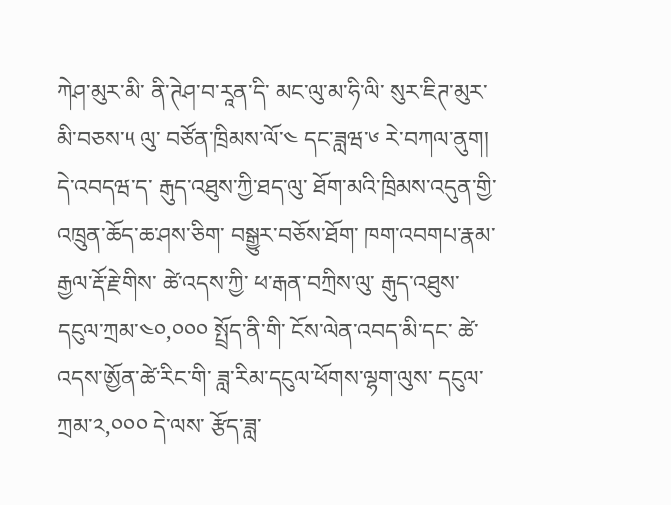ཀེཤ་མུར་མི་ ནི་ཊེཤ་བ་རཱན་དི་ མང་ལུ་མ་ཧི་ལི་ སུར་ཇིཊ་མུར་མི་བཅས་༥ ལུ་ བཙོན་ཁྲིམས་ལོ་༤ དང་ཟླཝ་༦ རེ་བཀལ་ནུག།
དེ་འབདཝ་ད་ རྒུད་འཐུས་ཀྱི་ཐད་ལུ་ ཐོག་མའི་ཁྲིམས་འདུན་གྱི་ འཁྲུན་ཆོད་ཆ་ཤས་ཅིག་ བསྒྱུར་བཅོས་ཐོག་ ཁག་འབགཔ་རྣམ་རྒྱལ་རྡོ་རྗེ་གིས་ ཚེ་འདས་ཀྱི་ ཕ་རྒན་བཀྲིས་ལུ་ རྒུད་འཐུས་དངུལ་ཀྲམ་༤༠,༠༠༠ སྤྲོད་ནི་གི་ ངོས་ལེན་འབད་མི་དང་ ཚེ་འདས་ཨྱོན་ཚེ་རིང་གི་ ཟླ་རིམ་དངུལ་ཕོགས་ལྷག་ལུས་ དངུལ་ཀྲམ་༢,༠༠༠ དེ་ལས་ རྩོད་ཟླ་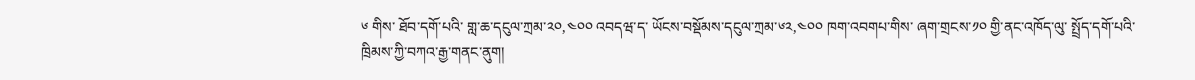༦ གིས་ ཐོབ་དགོ་པའི་ གླ་ཆ་དངུལ་ཀྲམ་༢༠,༤༠༠ འབདཝ་ད་ ཡོངས་བསྡོམས་དངུལ་ཀྲམ་༦༢,༤༠༠ ཁག་འབགཔ་གིས་ ཞག་གྲངས་༡༠ གྱི་ནང་འཁོད་ལུ་ སྤྲོད་དགོ་པའི་ ཁྲིམས་ཀྱི་བཀའ་རྒྱ་གནང་ནུག།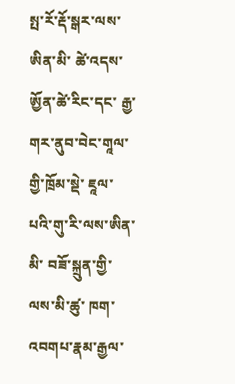སྤ་རོ་རྡོ་སྒར་ལས་ཨིན་མི་ ཚེ་འདས་ཨྱོན་ཚེ་རིང་དང་ རྒྱ་གར་ནུབ་བེང་གཱལ་གྱི་ཁྲོམ་སྡེ་ ཇཱལ་པའི་གུ་རི་ལས་ཨིན་མི་ བཟོ་སྐྲུན་གྱི་ ལས་མི་ཚུ་ ཁག་འབགཔ་རྣམ་རྒྱལ་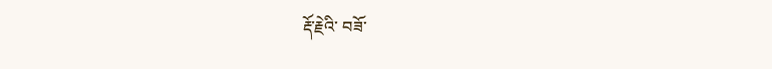རྡོ་རྗེའི་ བཟོ་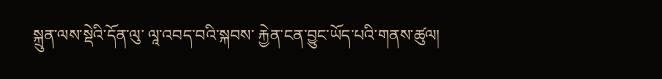སྐྲུན་ལས་སྡེའི་དོན་ལུ་ ལཱ་འབད་བའི་སྐབས་ རྐྱེན་ངན་བྱུང་ཡོད་པའི་གནས་ཚུལ།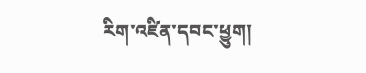རིག་འཛིན་དབང་ཕྱུག།